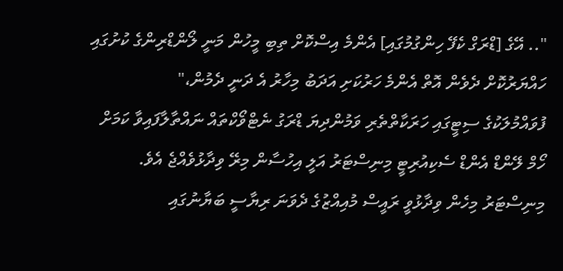".. އޭގެ [ޑްރަގް ކެފޭ ހިންގުމުގައި] އެންމެ އިސްކޮށް ތިބި މީހުން މަނީ ލޯންޑްރިންގެ ކުށުގައި ހައްޔަރުކޮށް ދެވެން އޮތް އެންމެ ހަރުކަށި އަދަބު މިހާރު އެ ދަނީ ދެމުން،"
ފުވައްމުލަކުގެ ސިޓީގައި ހަރަކާތްތެރި ވަމުންދިޔަ ޑްރަގު ނެޓްވޯކްތައް ނައްތާލާފައިވާ ކަމަށް ހޯމް ލޭންޑް އެންޑް ސެކިއުރިޓީ މިނިސްޓަރު އަލީ އިހުސާން މިރޭ ވިދާޅުވެއްޖެ އެވެ.
މިނިސްޓަރު މިހެން ވިދާޅުވީ ރައީސް މުއިއްޒުގެ ދެވަނަ ރިޔާސީ ބަޔާނުގައި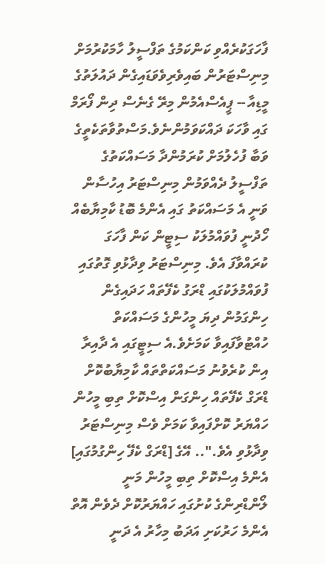ފާހަގަކުރެއްވި ކަންކަމުގެ ތަފްސީލު ހާމަކުރުމަށް މިނިސްޓަރުން ބައިވެރިވެވަޑައިގެން ދައުލަތުގެ މީޑިއާ -- ޕީއެސްއެމުން މިރޭ ގެނެސް ދިން ފޯރަމް ގައި ވާހަކަ ދައްކަވަމުންނެވެ.މަސްތުވާތަކެތީގެ ވަބާ ފުހެލުމަށް ކުރަމުންދާ މަސައްކަތުގެ ތަފްސީލު ދެއްވަމުން މިނިސްޓަރު އިހުސާން ވަނީ އެ މަސައްކަތު ގައި އެންމެ ބޮޑު ކާމިޔާބެއް ހޯދުނީ ފުވައްމުލަކު ސިޓީން ކަން ފާހަގަ ކުރައްވާފަ އެވެ. މިނިސްޓަރު ވިދާޅުވި ގޮތުގައި ފުވައްމުލަކުގައި ޑްރަގު ކެފޭތައް ހަދައިގެން ހިންގަމުން ދިޔަ މީހުންގެ މަސައްކަތް ހުއްޓުވާފައިވާ ކަމަށެވެ.އެ ސިޓީގައި އެ ދާއިރާ އިން ކުރެވުނު މަސައްކަތްތައް ކާމިޔާބުކޮށް ޑްރަގް ކެފޭތައް ހިންގަން އިސްކޮށް ތިބި މީހުން ހައްޔަރު ކޮށްފައިވާ ކަމަށް ވެސް މިނިސްޓަރު ވިދާޅުވި އެވެ.".. އޭގެ [ޑްރަގް ކެފޭ ހިންގުމުގައި] އެންމެ އިސްކޮށް ތިބި މީހުން މަނީ ލޯންޑްރިންގެ ކުށުގައި ހައްޔަރުކޮށް ދެވެން އޮތް އެންމެ ހަރުކަށި އަދަބު މިހާރު އެ ދަނީ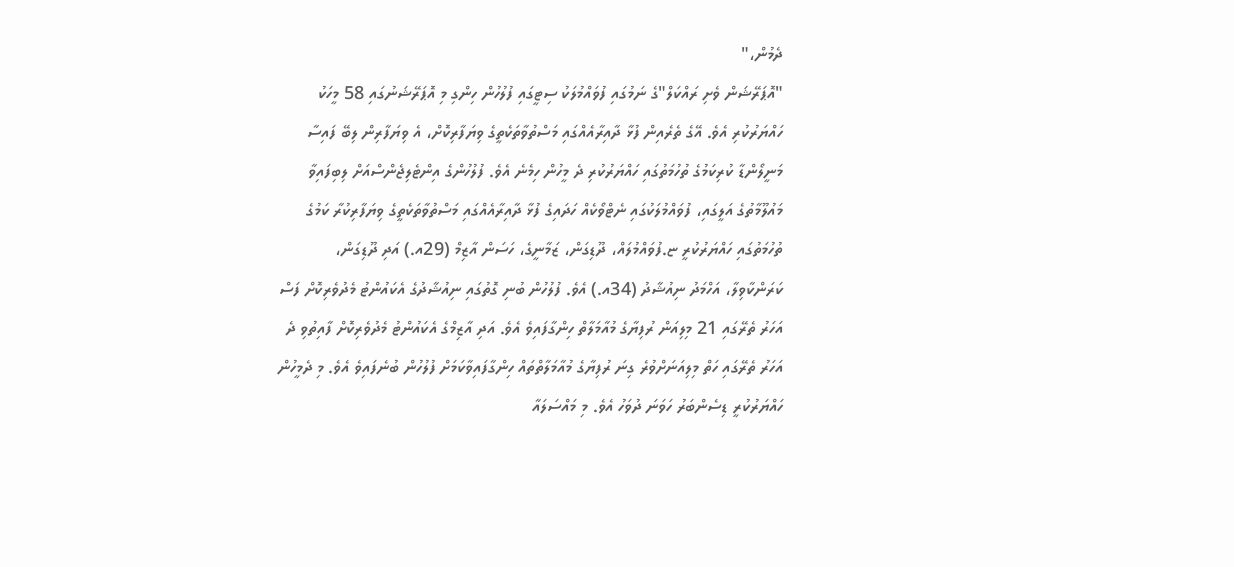ދެމުން،"
"އޮޕަރޭޝަން ވެށި ރައްކަލް"ގެ ނަމުގައި ފުވައްމުލަކު ސިޓީގައި ފުލުހުން ހިންގި މި އޮޕަރޭޝަނުގައި 58 މީހަކު ހައްޔަރުކުރި އެވެ. އޭގެ ތެރެއިން ފުޅާ ދާއިރާއެއްގައި މަސްތުވާތަކެތީގެ ވިޔަފާރިކޮށް، އެ ވިޔަފާރިން ލިބޭ ފައިސާ މަނީލޯންޑާ ކުރިކަމުގެ ތުހުމަތުގައި ހައްޔަރުކުރި ދެ މީހުން ހިމެނެ އެވެ. ފުލުހުންގެ އިންޓެލިޖެންސްއަށް ލިބިފައިވާ މައުލޫމާތުގެ އަލީގައި، ފުވައްމުލަކުގައި ނެޓްވޯކެއް ހަދައިގެ ފުޅާ ދާއިރާއެއްގައި މަސްތުވާތަކެތީގެ ވިޔަފާރިކުރާ ކަމުގެ ތުހުމަތުގައި ހައްޔަރުކުރީ ޏ.ފުވައްމުލައް، ދޫޑިގަން، ޒަމާނީގެ، ހަސަން އާޒިމް (29އ.) އަދި ދޫޑިގަން، ކަރަންކާވިލާ، އަހްމަދު ނިއުޝާދު (34އ.) އެވެ. ފުލުހުން ބުނި ގޮތުގައި ނިއުޝާދުގެ އެކައުންޓު މެދުވެރިކޮށް ފަސް އަހަރު ތެރޭގައި 21 މިލިއަން ރުފިޔާގެ މުއާމަލާތް ހިންގާފައިވެ އެވެ. އަދި އާޒިމްގެ އެކައުންޓު މެދުވެރިކޮށް ފާއިތުވި ދެ އަހަރު ތެރޭގައި ހަތް މިލިއަނަށްވުރެ ގިނަ ރުފިޔާގެ މުއާމަލާތްތައް ހިންގާފައިވާކަމަށް ފުލުހުން ބުނެފައިވެ އެވެ. މި ދެމީހުން ހައްޔަރުކުރީ ޑިސެންބަރު ހަވަނަ ދުވަހު އެވެ. މި މައްސަލައާ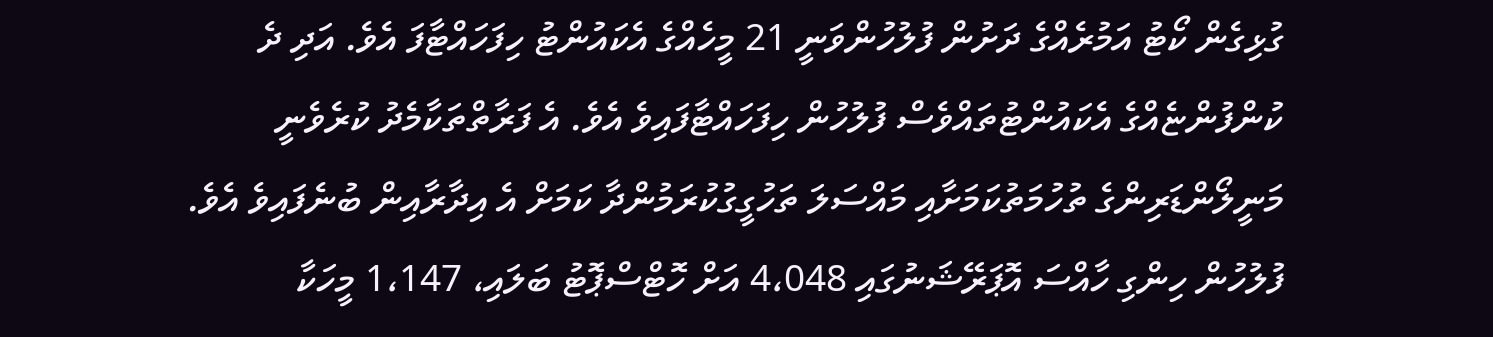ގުޅިގެން ކޯޓު އަމުރެއްގެ ދަށުން ފުލުހުންވަނީ 21 މީހެއްގެ އެކައުންޓު ހިފަހައްޓާފަ އެވެ. އަދި ދެ ކުންފުންޏެއްގެ އެކައުންޓުތައްވެސް ފުލުހުން ހިފަހައްޓާފައިވެ އެވެ. އެ ފަރާތްތަކާމެދު ކުރެވެނީ މަނީލޯންޑަރިންގެ ތުހުމަތުކަމަށާއި މައްސަލަ ތަހުގީގުކުރަމުންދާ ކަމަށް އެ އިދާރާއިން ބުނެފައިވެ އެވެ. ފުލުހުން ހިންގި ހާއްސަ އޮޕަރޭޝަނުގައި 4،048 އަށް ހޮޓްސްޕޮޓު ބަލައި، 1،147 މީހަކާ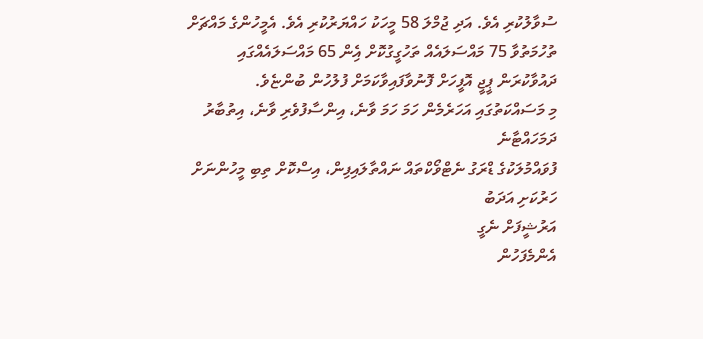ސުވާލުކުރި އެވެ. އަދި ޖުމްލަ 58 މީހަކު ހައްޔަރުކުރި އެވެ. އެމީހުންގެ މައްޗަށް ތުހުމަތުވާ 75 މައްސަލައެއް ތަހުގީގުކޮށް އެިން 65 މައްސަލައެއްގައި ދައުވާކުރަން ޕީޖީ އޮފީހަށް ފޮނުވާފައިވާކަމަށް ފުލުހުން ބުންޏެވެ.
މި މަސައްކަތުގައި އަހަރެމެން ހަމަ ހަމަ ވާނެ، އިންސާފުވެރި ވާނެ، އިތުބާރު ދަމަހައްޓާނެ
ފުވައްމުލަކުގެ ޑްރަގު ނެޓްވޯކްތައް ނައްތާލައިފިން، އިސްކޮށް ތިބި މީހުންނަށް ހަރުކަށި އަދަބު
އަރުޝީފަށް ނެގީ
އެންމެފަހުން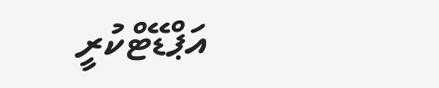އަޕްޑޭޓްކުރީ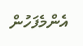އެންމެފަހުން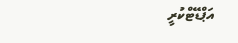އަޕްޑޭޓްކުރީ